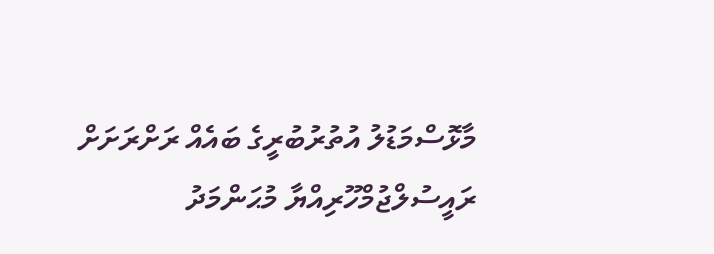މާޅޮސްމަޑުލު އުތުރުބުރީގެ ބައެއް ރަށްރަށަށް ރައީސުލްޖުމްހޫރިއްޔާ މުޙަންމަދު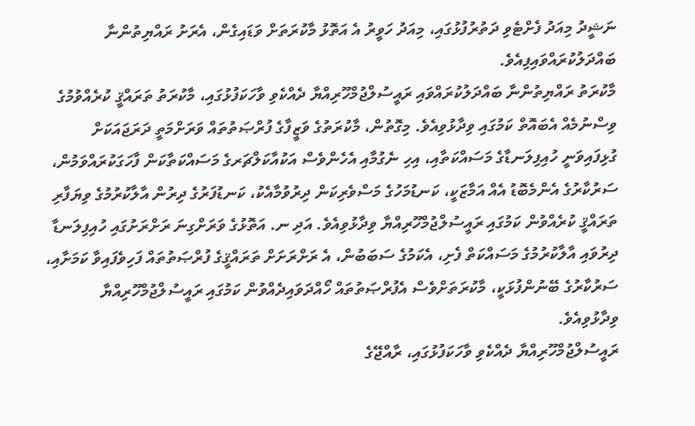ނަޝީދު މިއަދު ފެށްޓެވި ދަތުރުފުޅުގައި، މިއަދު ހަވީރު އެ އަތޮޅު މާކުރަތަށް ވަޑައިގެން، އެރަށު ރައްޔިތުންނާ ބައްދަލުކުރައްވައިފިއެވެ.
މާކުރަތު ރައްޔިތުންނާ ބައްދަލުކުރައްވައި ރައީސުލްޖުމްހޫރިއްޔާ ދެއްކެވި ވާހަކަފުޅުގައި، މާކުރަތު ތަރައްޤީ ކުރެއްވުމުގެ ވިސްނުމެއް އެބައޮތް ކަމުގައި ވިދާޅުވިއެވެ. މިގޮތުން، މާކުރަތުގެ ވަޒީފާގެ ފުރްޞަތުތައް ވަރަށްމަތީ ދަރަޖައަކަށް ގުޅިފައިވަނީ ހުއިފިލަނޑާގެ މަސައްކަތާއި، އިހި ނެގުމާއި އެހެންވެސް އަކުއާކަލްޗަރގެ މަސައްކަތާކަން ފާހަގަކުރައްވަމުން، ސަރުކާރުގެ އެންމެބޮޑު އެއް އަމާޒަކީ، ކަނޑުމަހުގެ މަސްވެރިކަން ދިރުވުމާއެކު، ކަނޑުފަރުގެ ދިރުން އާލާކުރުމުގެ ވިޔަފާރި ތަރައްޤީ ކުރެއްވުން ކަމުގައި ރައީސުލްޖުމްހޫރިއްޔާ ވިދާޅުވިއެވެ. އަދި ނ. އަތޮޅުގެ ވަރަށްގިނަ ރަށްރަށުގައި ހުއިފިލަނޑާ ދިރުވައި އާލާކުރުމުގެ މަސައްކަތް ފެށި، އެކަމުގެ ސަބަބުން، އެ ރަށްރަށަށް ތަރައްޤީގެ ފުރްޞަތުތައް ފަހިވެފައިވާ ކަމަށާއި، ސަރުކާރުގެ ބޭނުންފުޅަކީ، މާކުރަތަށްވެސް އެފުރްޞަތުތައް ހޯއްދަވައިދެއްވުން ކަމުގައި ރައީސުލްޖުމްހޫރިއްޔާ ވިދާޅުވިއެވެ.
ރައީސުލްޖުމްހޫރިއްޔާ ދެއްކެވި ވާހަކަފުޅުގައި، ރާއްޖޭގެ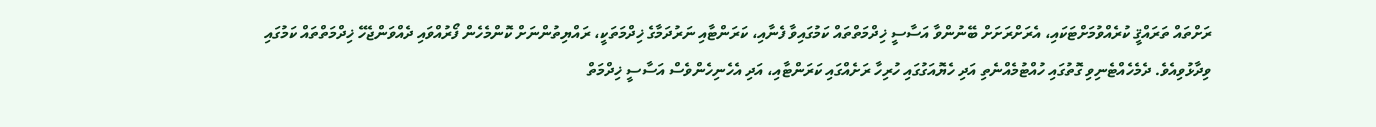ރަށްތައް ތަރައްޤީ ކުރެއްވުމަށްޓަކައި، އެރަށްރަށަށް ބޭނުންވާ އަސާސީ ޚިދްމަތްތައް ކަމުގައިވާ ފެނާއި، ކަރަންޓާއި ނަރުދަމާގެ ޚިދްމަތަކީ، ރައްޔިތުންނަށް ކޮންމެހެން ފޯރުއްވައި ދެއްވަންޖެހޭ ޚިދްމަތްތައް ކަމުގައި ވިދާޅުވިއެވެ. ދެމެހެއްޓެނިވި ގޮތުގައި ހުއްޓުމެއްނެތި އަދި ހެޔޮއަގުގައި ހުރިހާ ރަށެއްގައި ކަރަންޓާއި، އަދި އެހެނިހެންވެސް އަސާސީ ޚިދްމަތް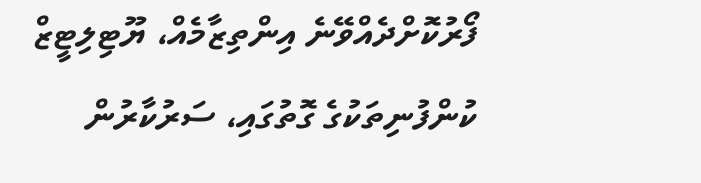ފޯރުކޮށްދެއްވޭނެ އިންތިޒާމެއް، ޔޫޓިލިޓީޒް ކުންފުނިތަކުގެ ގޮތުގައި، ސަރުކާރުން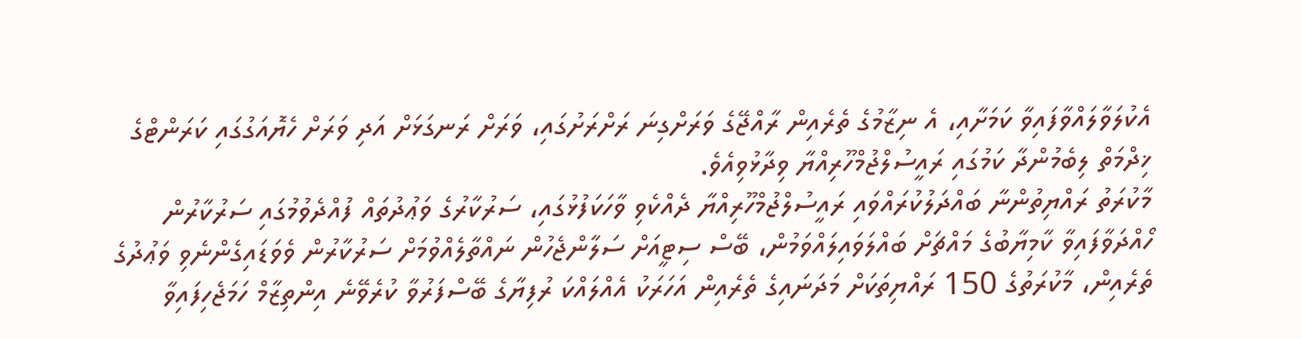އެކުލަވާލައްވާފައިވާ ކަމަށާއި، އެ ނިޒާމުގެ ތެރެއިން ރާއްޖޭގެ ވަރަށްގިނަ ރަށްރަށުގައި، ވަރަށް ރަނގަޅަށް އަދި ވަރަށް ހެޔޮއަގުގައި ކަރަންޓްގެ ޚިދްމަތް ލިބެމުންދާ ކަމުގައި ރައީސުލްޖުމްހޫރިއްޔާ ވިދާޅުވިއެވެ.
މާކުރަތު ރައްޔިތުންނާ ބައްދަލުކުރައްވައި ރައީސުލްޖުމްހޫރިއްޔާ ދެއްކެވި ވާހަކަފުޅުގައި، ސަރުކާރުގެ ވަޢުދުތައް ފުއްދެވުމުގައި ސަރުކާރުން ހޯއްދަވާފައިވާ ކާމިޔާބުގެ މައްޗަށް ބައްލަވައިލައްވަމުން، ބޭސް ސިޓީއަށް ސަލާންޖެހުން ނައްތާލެއްވުމަށް ސަރުކާރުން ވެވަޑައިގެންނެވި ވަޢުދުގެ ތެރެއިން، މާކުރަތުގެ 150 ރައްޔިތަކަށް މަދަނައިގެ ތެރެއިން އަހަރަކު އެއްލައްކަ ރުފިޔާގެ ބޭސްފަރުވާ ކުރެވޭނެ އިންތިޒާމް ހަމަޖެހިފައިވާ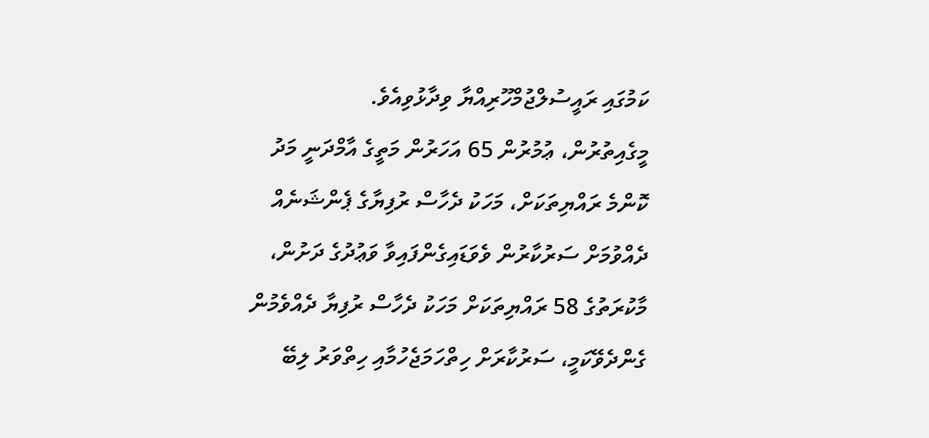ކަމުގައި ރައީސުލްޖުމްހޫރިއްޔާ ވިދާޅުވިއެވެ.
މީގެއިތުރުން، ޢުމުރުން 65 އަހަރުން މަތީގެ އާމްދަނީ މަދު ކޮންމެ ރައްޔިތަކަށް، މަހަކު ދެހާސް ރުފިޔާގެ ޕެންޝަނެއް ދެއްވުމަށް ސަރުކާރުން ވެވަޑައިގެންފައިވާ ވަޢުދުގެ ދަށުން، މާކުރަތުގެ 58 ރައްޔިތަކަށް މަހަކު ދެހާސް ރުފިޔާ ދެއްވެމުން ގެންދެވޭކަމީ، ސަރުކާރަށް ހިތްހަމަޖެހުމާއި ހިތްވަރު ލިބޭ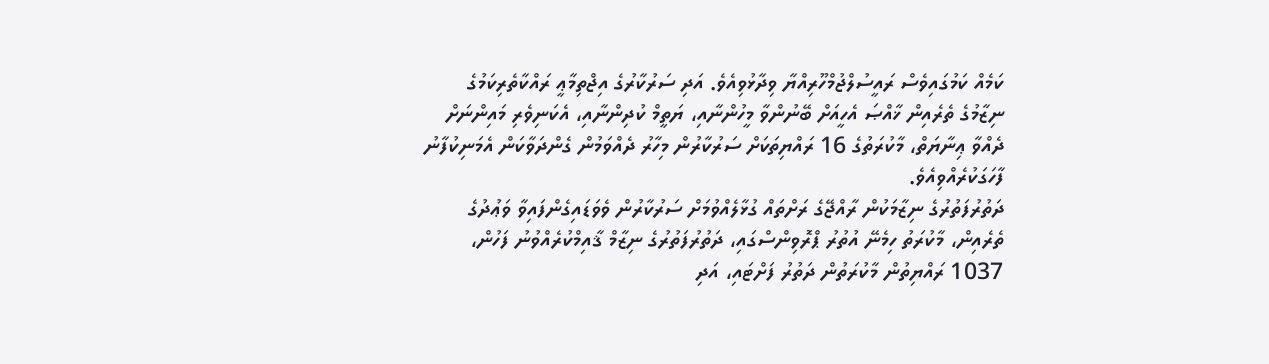ކަމެއް ކަމުގައިވެސް ރައީސުލްޖުމްހޫރިއްޔާ ވިދާޅުވިއެވެ. އަދި ސަރުކާރުގެ އިޖްތިމާޢީ ރައްކާތެރިކަމުގެ ނިޒާމުގެ ތެރެއިން ޚާއްޞަ އެހީއަށް ބޭނުންވާ މީހުންނާއި، ޔަތީމް ކުދިންނާއި، އެކަނިވެރި މައިންނަށް ދެއްވާ ޢިނާޔަތް، މާކުރަތުގެ 16 ރައްޔިތަކަށް ސަރުކާރުން މިހާރު ދެއްވަމުން ގެންދަވާކަން އެމަނިކުފާނު ފާހަގަކުރެއްވިއެވެ.
ދަތުރުފަތުރުގެ ނިޒާމަކުން ރާއްޖޭގެ ރަށްތައް ގުޅާލެއްވުމަށް ސަރުކާރުން ވެވަޑައިގެންފައިވާ ވަޢުދުގެ ތެރެއިން، މާކުރަތު ހިމެނޭ އުތުރު ޕްރޮވިންސްގައި، ދަތުރުފަތުރުގެ ނިޒާމް ޤާއިމްކުރެއްވުނު ފަހުން، 1037 ރައްޔިތުން މާކުރަތުން ދަތުރު ފަށްޓައި، އަދި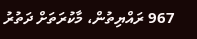967 ރައްޔިތުން، މާކުރަތަށް ދަތުރު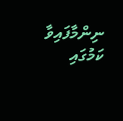ނިންމާފައިވާ ކަމުގައި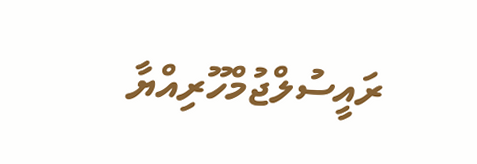ރައީސުލްޖުމްހޫރިއްޔާ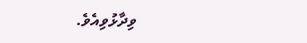ވިދާޅުވިއެވެ.